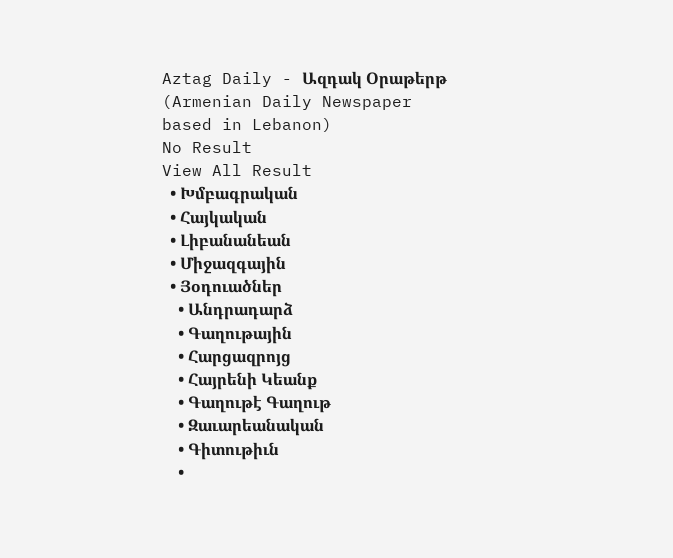Aztag Daily - Ազդակ Օրաթերթ (Armenian Daily Newspaper based in Lebanon)
No Result
View All Result
  • Խմբագրական
  • Հայկական
  • Լիբանանեան
  • Միջազգային
  • Յօդուածներ
    • Անդրադարձ
    • Գաղութային
    • Հարցազրոյց
    • Հայրենի Կեանք
    • Գաղութէ Գաղութ
    • Զաւարեանական
    • Գիտութիւն
    •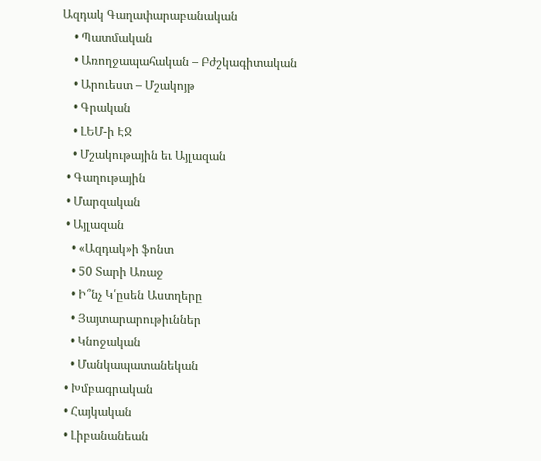Ազդակ Գաղափարաբանական
    • Պատմական
    • Առողջապահական – Բժշկագիտական
    • Արուեստ – Մշակոյթ
    • Գրական
    • ԼԵՄ-ի ԷՋ
    • Մշակութային եւ Այլազան
  • Գաղութային
  • Մարզական
  • Այլազան
    • «Ազդակ»ի ֆոնտ
    • 50 Տարի Առաջ
    • Ի՞նչ Կ՛ըսեն Աստղերը
    • Յայտարարութիւններ
    • Կնոջական
    • Մանկապատանեկան
  • Խմբագրական
  • Հայկական
  • Լիբանանեան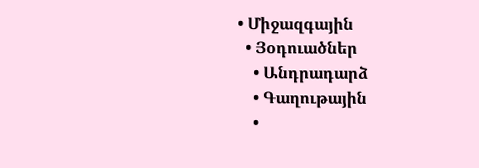• Միջազգային
  • Յօդուածներ
    • Անդրադարձ
    • Գաղութային
    •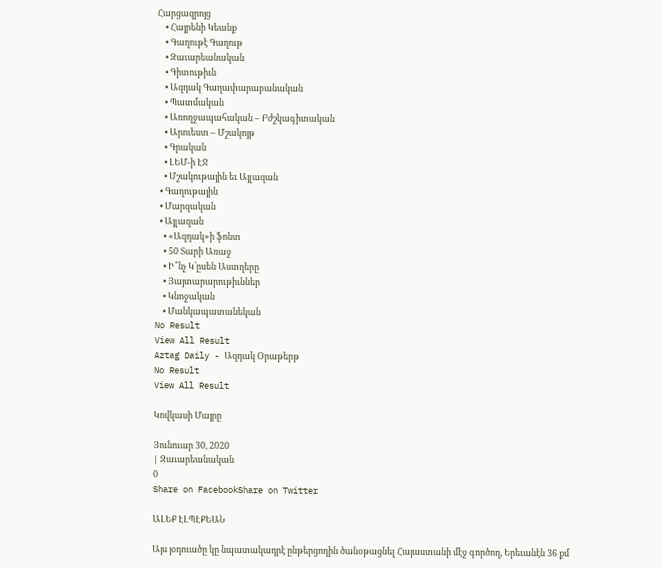Հարցազրոյց
    • Հայրենի Կեանք
    • Գաղութէ Գաղութ
    • Զաւարեանական
    • Գիտութիւն
    • Ազդակ Գաղափարաբանական
    • Պատմական
    • Առողջապահական – Բժշկագիտական
    • Արուեստ – Մշակոյթ
    • Գրական
    • ԼԵՄ-ի ԷՋ
    • Մշակութային եւ Այլազան
  • Գաղութային
  • Մարզական
  • Այլազան
    • «Ազդակ»ի ֆոնտ
    • 50 Տարի Առաջ
    • Ի՞նչ Կ՛ըսեն Աստղերը
    • Յայտարարութիւններ
    • Կնոջական
    • Մանկապատանեկան
No Result
View All Result
Aztag Daily - Ազդակ Օրաթերթ
No Result
View All Result

Կովկասի Մայրը

Յունուար 30, 2020
| Զաւարեանական
0
Share on FacebookShare on Twitter

ԱԼԵՔ ԷԼՊԷՔԵԱՆ

Այս յօդուածը կը նպատակադրէ ընթերցողին ծանօթացնել Հայաստանի մէջ գործող, Երեւանէն 36 քմ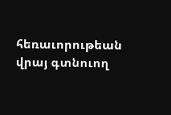հեռաւորութեան վրայ գտնուող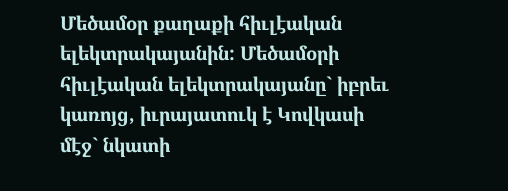Մեծամօր քաղաքի հիւլէական  ելեկտրակայանին: Մեծամօրի հիւլէական ելեկտրակայանը` իբրեւ կառոյց, իւրայատուկ է Կովկասի մէջ` նկատի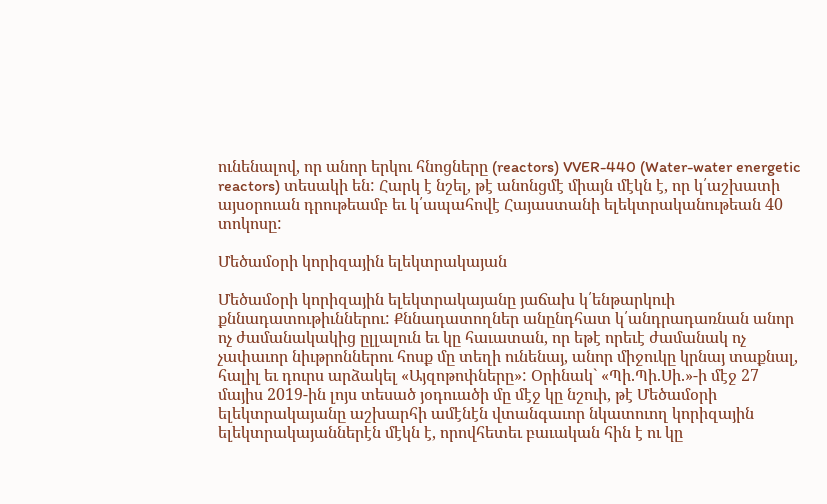ունենալով, որ անոր երկու հնոցները (reactors) VVER-440 (Water-water energetic reactors) տեսակի են: Հարկ է նշել, թէ անոնցմէ միայն մէկն է, որ կ՛աշխատի այսօրուան դրութեամբ եւ կ՛ապահովէ Հայաստանի ելեկտրականութեան 40 տոկոսը:

Մեծամօրի կորիզային ելեկտրակայան

Մեծամօրի կորիզային ելեկտրակայանը յաճախ կ՛ենթարկուի քննադատութիւններու: Քննադատողներ անընդհատ կ՛անդրադառնան անոր ոչ ժամանակակից ըլլալուն եւ կը հաւատան, որ եթէ որեւէ ժամանակ ոչ չափաւոր նիւթրոններու հոսք մը տեղի ունենայ, անոր միջուկը կրնայ տաքնալ, հալիլ եւ դուրս արձակել «Այզոթոփները»: Օրինակ` «Պի.Պի.Սի.»-ի մէջ 27 մայիս 2019-ին լոյս տեսած յօդուածի մը մէջ կը նշուի, թէ Մեծամօրի ելեկտրակայանը աշխարհի ամէնէն վտանգաւոր նկատուող կորիզային ելեկտրակայաններէն մէկն է, որովհետեւ բաւական հին է ու կը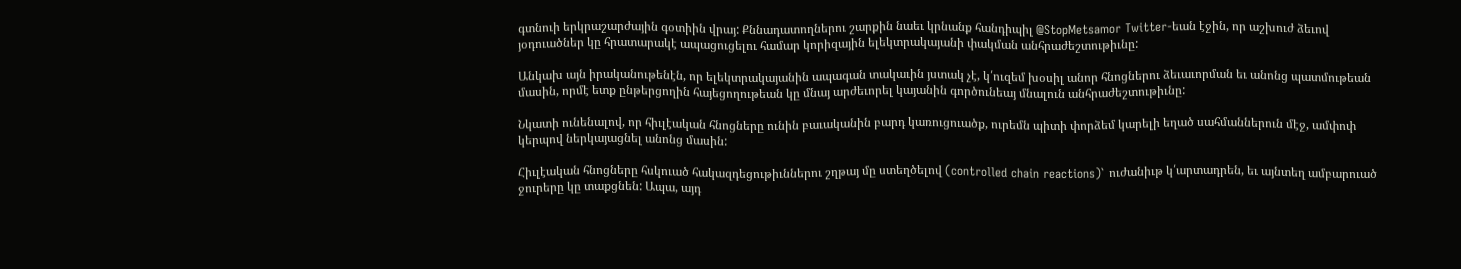գտնուի երկրաշարժային գօտիին վրայ: Քննադատողներու շարքին նաեւ կրնանք հանդիպիլ @StopMetsamor Twitter-եան էջին, որ աշխուժ ձեւով յօդուածներ կը հրատարակէ ապացուցելու համար կորիզային ելեկտրակայանի փակման անհրաժեշտութիւնը:

Անկախ այն իրականութենէն, որ ելեկտրակայանին ապագան տակաւին յստակ չէ, կ՛ուզեմ խօսիլ անոր հնոցներու ձեւաւորման եւ անոնց պատմութեան մասին, որմէ ետք ընթերցողին հայեցողութեան կը մնայ արժեւորել կայանին գործունեայ մնալուն անհրաժեշտութիւնը:

Նկատի ունենալով, որ հիւլէական հնոցները ունին բաւականին բարդ կառուցուածք, ուրեմն պիտի փորձեմ կարելի եղած սահմաններուն մէջ, ամփոփ կերպով ներկայացնել անոնց մասին:

Հիւլէական հնոցները հսկուած հակազդեցութիւններու շղթայ մը ստեղծելով (controlled chain reactions)` ուժանիւթ կ՛արտադրեն, եւ այնտեղ ամբարուած ջուրերը կը տաքցնեն: Ապա, այդ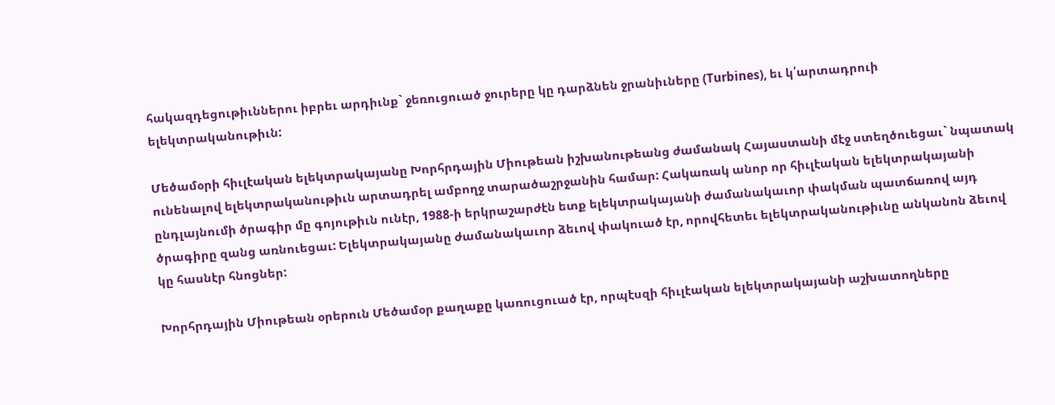հակազդեցութիւններու իբրեւ արդիւնք` ջեռուցուած ջուրերը կը դարձնեն ջրանիւները (Turbines), եւ կ՛արտադրուի ելեկտրականութիւն:

Մեծամօրի հիւլէական ելեկտրակայանը Խորհրդային Միութեան իշխանութեանց ժամանակ Հայաստանի մէջ ստեղծուեցաւ` նպատակ ունենալով ելեկտրականութիւն արտադրել ամբողջ տարածաշրջանին համար: Հակառակ անոր որ հիւլէական ելեկտրակայանի ընդլայնումի ծրագիր մը գոյութիւն ունէր, 1988-ի երկրաշարժէն ետք ելեկտրակայանի ժամանակաւոր փակման պատճառով այդ ծրագիրը զանց առնուեցաւ: Ելեկտրակայանը ժամանակաւոր ձեւով փակուած էր, որովհետեւ ելեկտրականութիւնը անկանոն ձեւով կը հասնէր հնոցներ:

Խորհրդային Միութեան օրերուն Մեծամօր քաղաքը կառուցուած էր, որպէսզի հիւլէական ելեկտրակայանի աշխատողները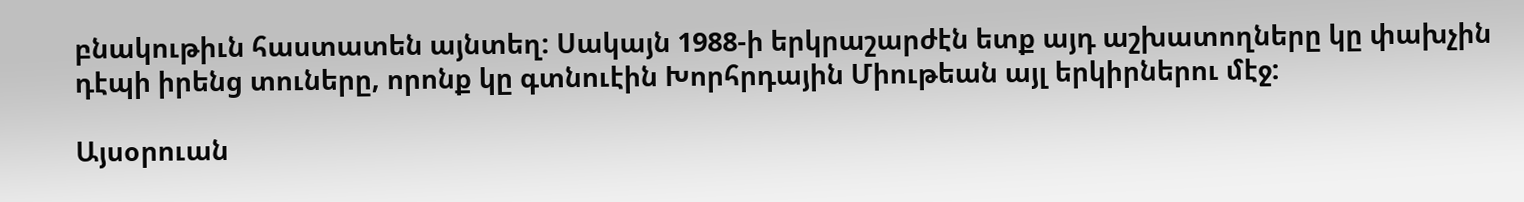բնակութիւն հաստատեն այնտեղ: Սակայն 1988-ի երկրաշարժէն ետք այդ աշխատողները կը փախչին դէպի իրենց տուները, որոնք կը գտնուէին Խորհրդային Միութեան այլ երկիրներու մէջ:

Այսօրուան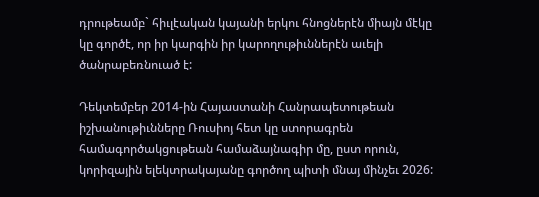դրութեամբ` հիւլէական կայանի երկու հնոցներէն միայն մէկը կը գործէ, որ իր կարգին իր կարողութիւններէն աւելի ծանրաբեռնուած է:

Դեկտեմբեր 2014-ին Հայաստանի Հանրապետութեան իշխանութիւնները Ռուսիոյ հետ կը ստորագրեն համագործակցութեան համաձայնագիր մը, ըստ որուն, կորիզային ելեկտրակայանը գործող պիտի մնայ մինչեւ 2026: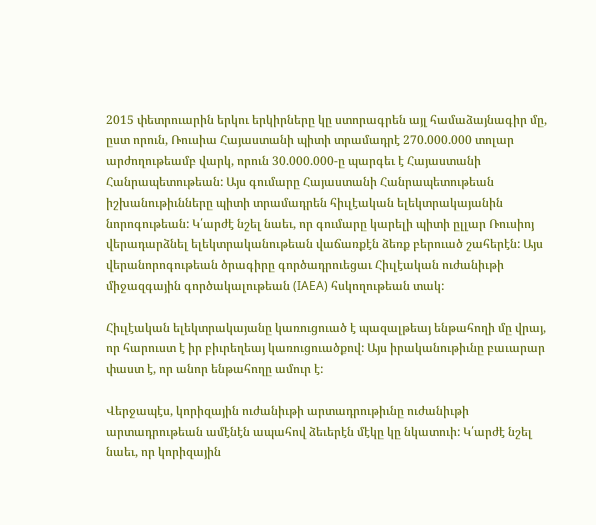2015 փետրուարին երկու երկիրները կը ստորագրեն այլ համաձայնագիր մը, ըստ որուն, Ռուսիա Հայաստանի պիտի տրամադրէ 270.000.000 տոլար արժողութեամբ վարկ, որուն 30.000.000-ը պարգեւ է Հայաստանի Հանրապետութեան: Այս գումարը Հայաստանի Հանրապետութեան իշխանութիւնները պիտի տրամադրեն հիւլէական ելեկտրակայանին  նորոգութեան: Կ՛արժէ նշել նաեւ, որ գումարը կարելի պիտի ըլլար Ռուսիոյ վերադարձնել ելեկտրականութեան վաճառքէն ձեռք բերուած շահերէն: Այս վերանորոգութեան ծրագիրը գործադրուեցաւ Հիւլէական ուժանիւթի միջազգային գործակալութեան (IAEA) հսկողութեան տակ:

Հիւլէական ելեկտրակայանը կառուցուած է պազալթեայ ենթահողի մը վրայ, որ հարուստ է իր բիւրեղեայ կառուցուածքով: Այս իրականութիւնը բաւարար փաստ է, որ անոր ենթահողը ամուր է:

Վերջապէս, կորիզային ուժանիւթի արտադրութիւնը ուժանիւթի արտադրութեան ամէնէն ապահով ձեւերէն մէկը կը նկատուի: Կ՛արժէ նշել նաեւ, որ կորիզային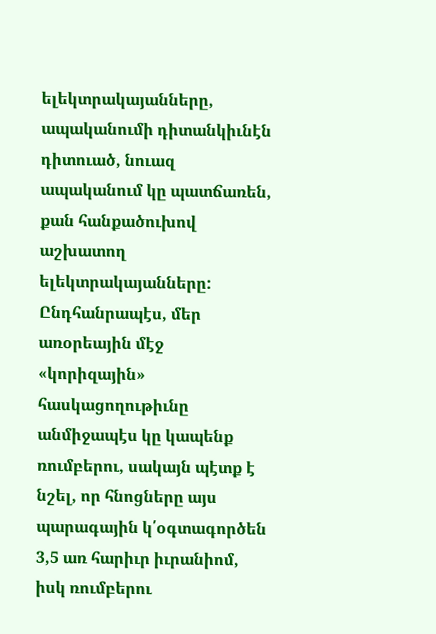ելեկտրակայանները, ապականումի դիտանկիւնէն դիտուած, նուազ ապականում կը պատճառեն, քան հանքածուխով աշխատող ելեկտրակայանները: Ընդհանրապէս, մեր առօրեային մէջ «կորիզային» հասկացողութիւնը անմիջապէս կը կապենք ռումբերու, սակայն պէտք է նշել, որ հնոցները այս պարագային կ՛օգտագործեն 3,5 առ հարիւր իւրանիոմ, իսկ ռումբերու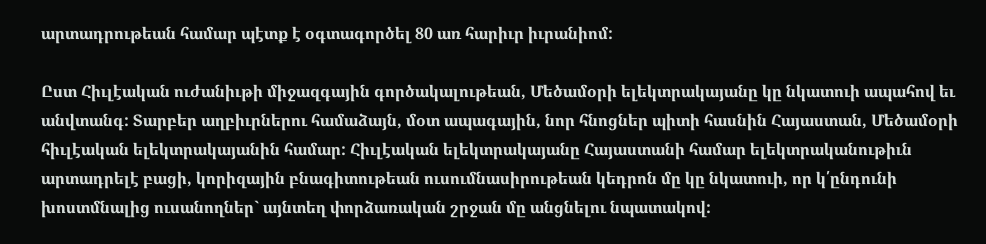արտադրութեան համար պէտք է օգտագործել 80 առ հարիւր իւրանիոմ:

Ըստ Հիւլէական ուժանիւթի միջազգային գործակալութեան, Մեծամօրի ելեկտրակայանը կը նկատուի ապահով եւ անվտանգ: Տարբեր աղբիւրներու համաձայն, մօտ ապագային, նոր հնոցներ պիտի հասնին Հայաստան, Մեծամօրի հիւլէական ելեկտրակայանին համար: Հիւլէական ելեկտրակայանը Հայաստանի համար ելեկտրականութիւն արտադրելէ բացի, կորիզային բնագիտութեան ուսումնասիրութեան կեդրոն մը կը նկատուի, որ կ՛ընդունի խոստմնալից ուսանողներ` այնտեղ փորձառական շրջան մը անցնելու նպատակով: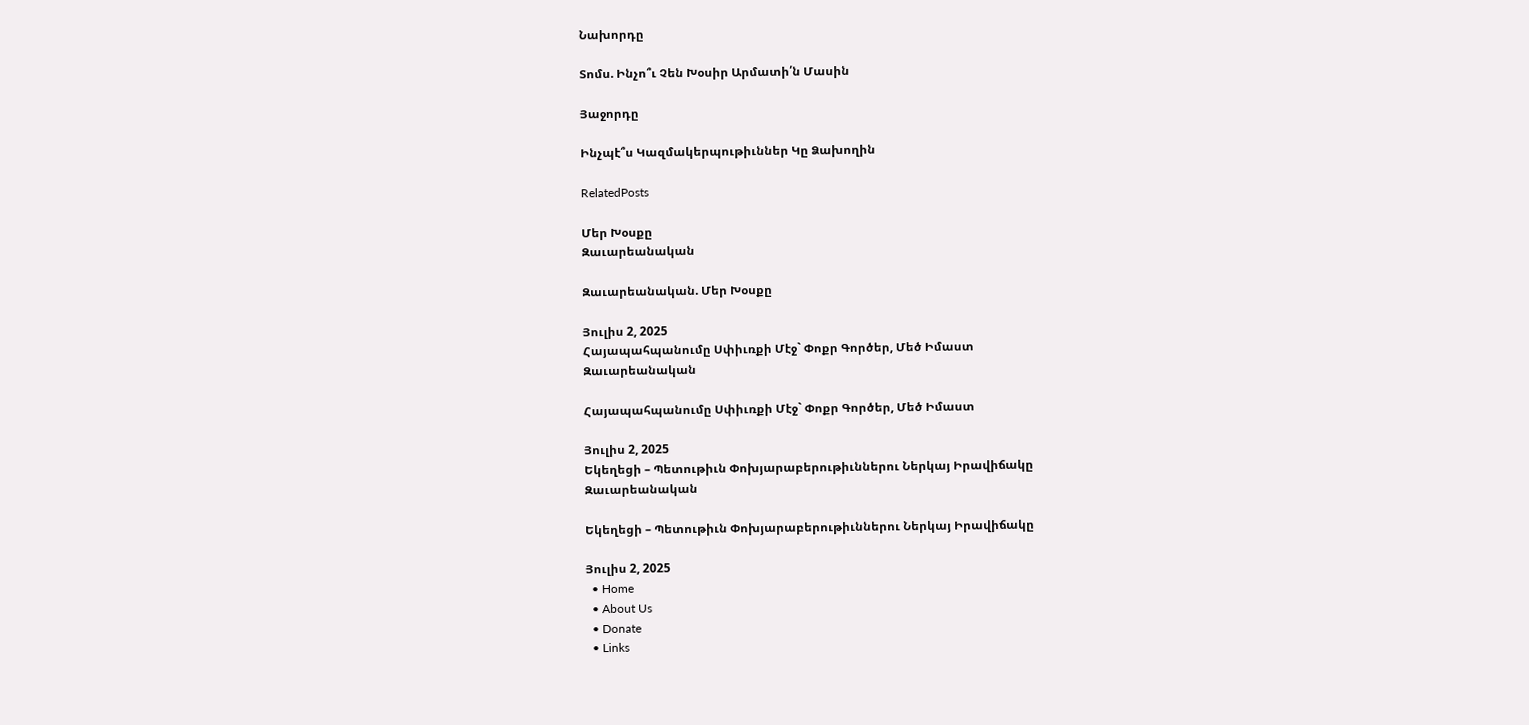Նախորդը

Տոմս. Ինչո՞ւ Չեն Խօսիր Արմատի՛ն Մասին

Յաջորդը

Ինչպէ՞ս Կազմակերպութիւններ Կը Ձախողին

RelatedPosts

Մեր Խօսքը
Զաւարեանական

Զաւարեանական. Մեր Խօսքը

Յուլիս 2, 2025
Հայապահպանումը Սփիւռքի Մէջ` Փոքր Գործեր, Մեծ Իմաստ
Զաւարեանական

Հայապահպանումը Սփիւռքի Մէջ` Փոքր Գործեր, Մեծ Իմաստ

Յուլիս 2, 2025
Եկեղեցի – Պետութիւն Փոխյարաբերութիւններու Ներկայ Իրավիճակը
Զաւարեանական

Եկեղեցի – Պետութիւն Փոխյարաբերութիւններու Ներկայ Իրավիճակը

Յուլիս 2, 2025
  • Home
  • About Us
  • Donate
  • Links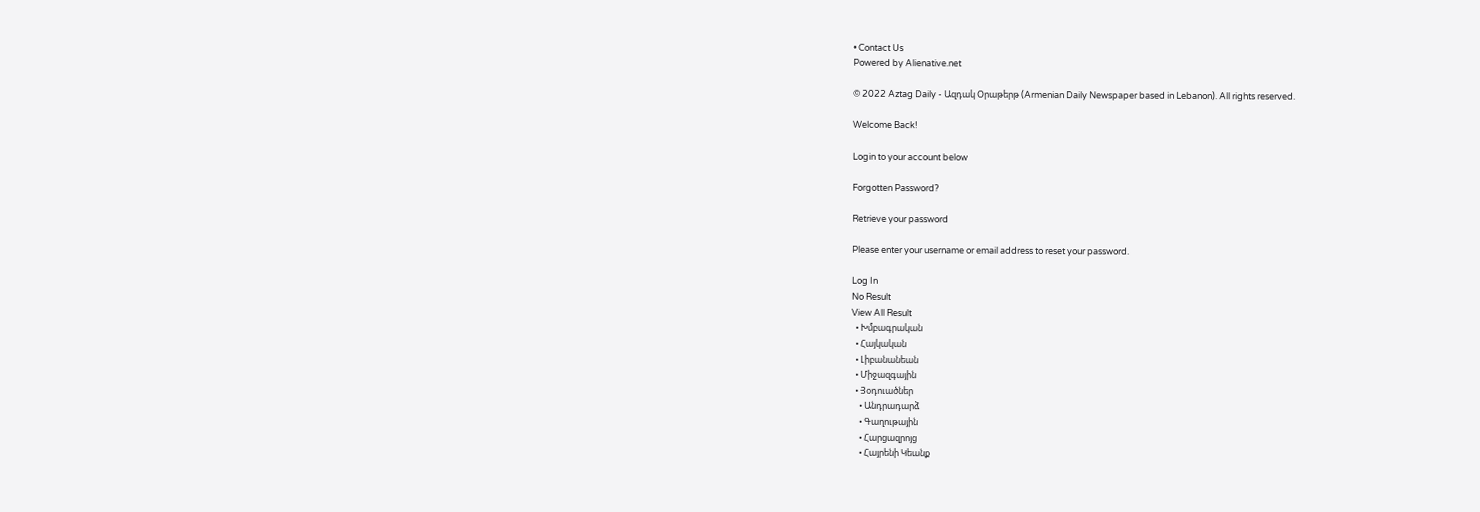• Contact Us
Powered by Alienative.net

© 2022 Aztag Daily - Ազդակ Օրաթերթ (Armenian Daily Newspaper based in Lebanon). All rights reserved.

Welcome Back!

Login to your account below

Forgotten Password?

Retrieve your password

Please enter your username or email address to reset your password.

Log In
No Result
View All Result
  • Խմբագրական
  • Հայկական
  • Լիբանանեան
  • Միջազգային
  • Յօդուածներ
    • Անդրադարձ
    • Գաղութային
    • Հարցազրոյց
    • Հայրենի Կեանք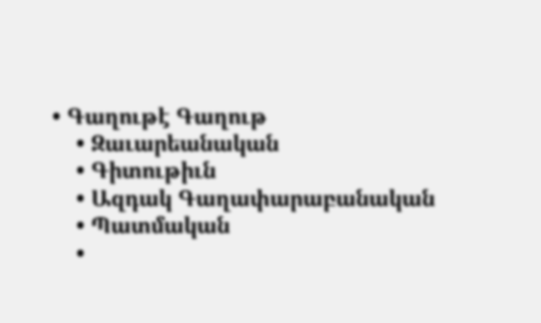• Գաղութէ Գաղութ
    • Զաւարեանական
    • Գիտութիւն
    • Ազդակ Գաղափարաբանական
    • Պատմական
    •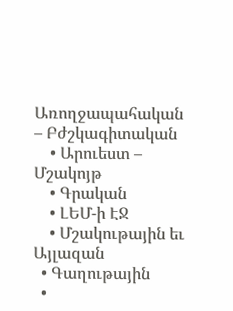Առողջապահական – Բժշկագիտական
    • Արուեստ – Մշակոյթ
    • Գրական
    • ԼԵՄ-ի ԷՋ
    • Մշակութային եւ Այլազան
  • Գաղութային
  •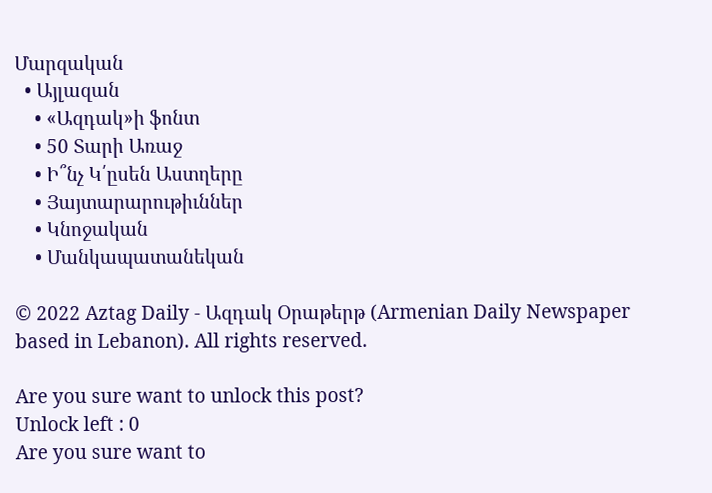Մարզական
  • Այլազան
    • «Ազդակ»ի ֆոնտ
    • 50 Տարի Առաջ
    • Ի՞նչ Կ՛ըսեն Աստղերը
    • Յայտարարութիւններ
    • Կնոջական
    • Մանկապատանեկան

© 2022 Aztag Daily - Ազդակ Օրաթերթ (Armenian Daily Newspaper based in Lebanon). All rights reserved.

Are you sure want to unlock this post?
Unlock left : 0
Are you sure want to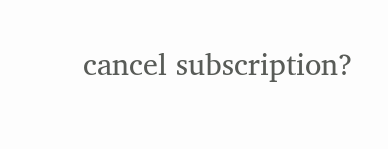cancel subscription?